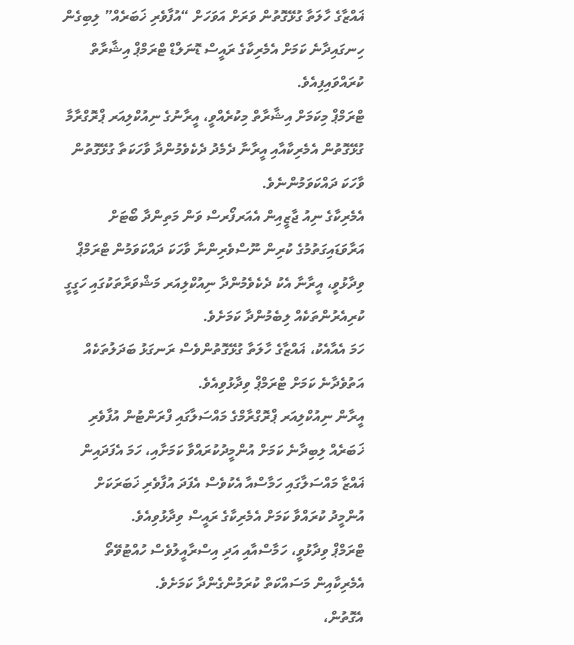ޣައްޒާގެ ހާލަތާ ގުޅޭގޮތުން ވަރަށް އަވަހަށް “އުފާވެރި ޚަބަރެއް” ލިބިގެން ހިނގައިދާނެ ކަމަށް އެމެރިކާގެ ރައީސް ޑޮނަލްޑް ޓްރަމްޕް އިޝާރާތް ކުރައްވައިފިއެވެ.
ޓްރަމްޕް މިކަމަށް އިޝާރާތް މިކުރެއްވީ، އީރާނުގެ ނިއުކްލިއަރ ޕްރޮގްރާމާ ގުޅޭގޮތުން އެމެރިކާއާއި އީރާނާ ދެމެދު ދެކެވެމުންދާ ވާހަކަތާ ގުޅޭގޮތުން ވާހަކަ ދައްކަވަމުންނެވެ.
އެމެރިކާގެ ނިއު ޖާޒީއިން އެއަރފޯރސް ވަން މަތިންދާ ބޯޓަށް އަރާވަޑައިގަތުމުގެ ކުރިން ނޫސްވެރިންނާ ވާހަކަ ދައްކަވަމުން ޓްރަމްޕް ވިދާޅުވީ، އީރާނާ އެކު ދެކެވެމުންދާ ނިއުކްލިއަރ މަޝްވަރާތަކުގައި ހަގީގީ ކުރިއެރުންތަކެއް ލިބެމުންދާ ކަމަށެވެ.
ހަމަ އެއާއެކު، ޣައްޒާގެ ހާލަތާ ގުޅޭގޮތުންވެސް ރަނގަޅު ބަދަލުތަކެއް އަތުވެދާނެ ކަމަށް ޓްރަމްޕް ވިދާޅުވިއެވެ.
އީރާން ނިއުކްލިއަރ ޕްރޮގްރާމްގެ މައްސަލާގައި ފްރަންޓުން އުފާވެރި ޚަބަރެއް ލިބިދާނެ ކަމަށް އުންމީދުކުރައްވާ ކަމަށާއި، ހަމަ އެފަދައިން ޣައްޒާ މައްސަލާގައި ހަމާސްއާ އެކުވެސް އެފަދަ އުފާވެރި ޚަބަރަކަށް އުންމީދު ކުރައްވާ ކަމަށް އެމެރިކާގެ ރައީސް ވިދާޅުވިއެވެ.
ޓްރަމްޕް ވިދާޅުވީ، ހަމާސްއާއި އަދި އިސްރާއީލުވެސް ހުއްޓުވޭތޯ އެމެރިކާއިން މަސައްކަތް ކުރަމުންގެންދާ ކަމަށެވެ.
އެގޮތުން،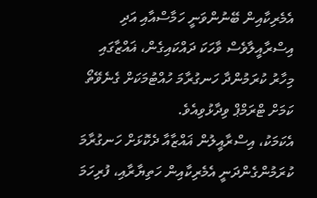އެމެރިކާއިން ބޭނުންވަނީ ހަމާސްއާއި އަދި އިސްރާއީލާވެސް ވާހަކަ ދައްކައިގެން، ޣައްޒާގައި މިހާރު ކުރަމުންދާ ހަނގުރާމަ ހުއްޓުމަކަށް ގެނެވޭތޯ ކަމަށް ޓްރަމްޕް ވިދާޅުވިއެވެ.
އެކަމަކު، އިސްރާއީލުން ޣައްޒާއާ ދެކޮޅަށް ހަނގުރާމަ ކުރަމުންގެންދަނީ އެމެރިކާއިން ހަތިޔާރާއި، ފުރިހަމަ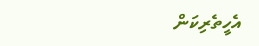އެހީތެރިކަން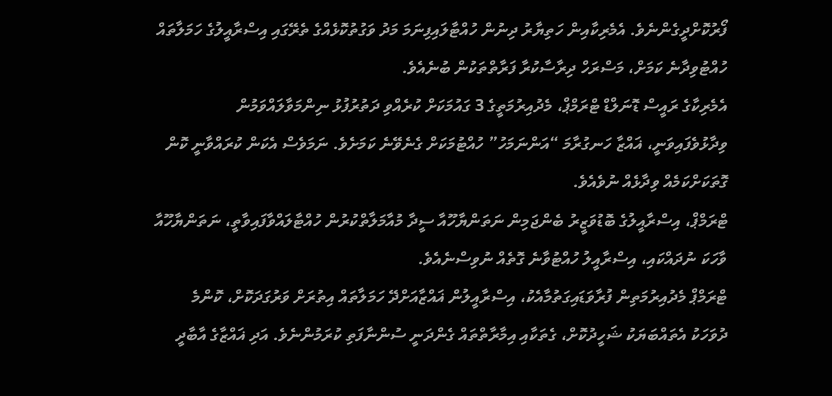ފޯރުކޮށްދީގެންނެވެ. އެމެރިކާއިން ހަތިޔާރު ދިނުން ހުއްޓާލައިފިނަމަ މަދު ވަގުތުކޮޅެއްގެ ތެރޭގައި އިސްރާއީލުގެ ހަމަލާތައް ހުއްޓުވިދާނެ ކަމަށް، މަސްރަހް ދިރާސާކުރާ ފަރާތްތަކުން ބުނެއެވެ.
އެމެރިކާގެ ރައީސް ޑޮނަލްޑް ޓްރަމްޕް، މެދުއިރުމަތީގެ 3 ގައުމަކަށް ކުރެއްވި ދަތުރުފުޅު ނިންމަވާލައްވަމުން ވިދާޅުވެފައިވަނީ، ޣައްޒާ ހަނގުރާމަ “އަންނަމަހު” ހުއްޓުމަކަށް ގެނެވޭނެ ކަމަށެވެ. ނަމަވެސް އެކަން ކުރައްވާނީ ކޮން ގޮތަކަށްކަމެއް ވިދާޅެއް ނުވެއެވެ.
ޓްރަމްޕް، އިސްރާއީލުގެ ބޮޑުވަޒީރު ބެންޖަމިން ނަތަންޔާހޫއާ ސީދާ މުއާމަލާތްކުރުން ހުއްޓާލައްވާފައިވާތީ، ނަތަންޔާހޫއާ ވާހަކަ ނުދައްކައި، އިސްރާއީލު ހުއްޓުވާނެ ގޮތެއް ނުވިސްނެއެވެ.
ޓްރަމްޕް މެދުއިރުމަތިން ފުރާވަޑައިގަތުމާއެކު، އިސްރާއީލުން ޣައްޒާއަށްދޭ ހަމަލާތައް އިތުރަށް ވަރުގަދަކޮށް، ކޮންމެ ދުވަހަކު އެތައްބަޔަކު ޝަހީދުކޮށް، ގެތަކާއި އިމާރާތްތައް ގެންދަނީ ސުންނާފަތި ކުރަމުންނެވެ. އަދި ޣައްޒާގެ އާބާދީ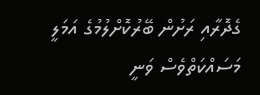ގެދޮރާއި ރަށުން ބޭރުކޮށްލުމުގެ އަމަލީ މަސައްކަތްވެސް ވަނީ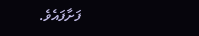ފަށާފައެވެ.